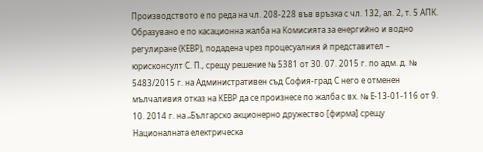Производството е по реда на чл. 208-228 във връзка с чл. 132, ал. 2, т. 5 АПК.
Образувано е по касационна жалба на Комисията за енергийно и водно регулиране (КЕВР), подадена чрез процесуалния й представител – юрисконсулт С. П., срещу решение № 5381 от 30. 07. 2015 г. по адм. д. № 5483/2015 г. на Административен съд София-град С него е отменен мълчаливия отказ на КЕВР да се произнесе по жалба с вх. № Е-13-01-116 от 9. 10. 2014 г. на „Българско акционерно дружество [фирма] срещу Националната електрическа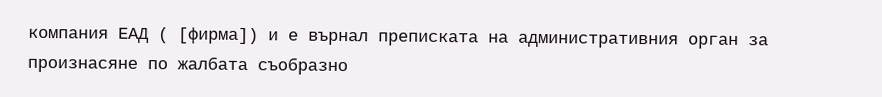компания ЕАД ( [фирма]) и е върнал преписката на административния орган за произнасяне по жалбата съобразно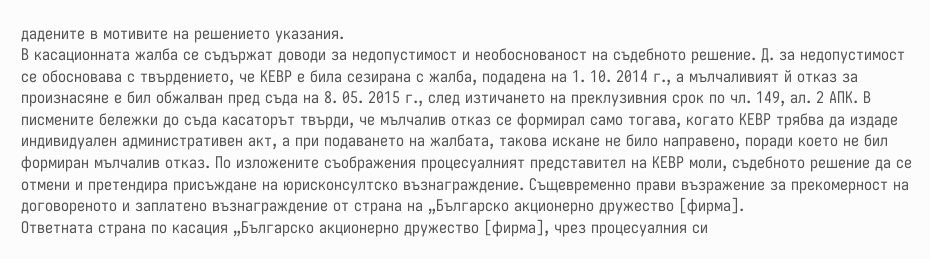дадените в мотивите на решението указания.
В касационната жалба се съдържат доводи за недопустимост и необоснованост на съдебното решение. Д. за недопустимост се обосновава с твърдението, че КЕВР е била сезирана с жалба, подадена на 1. 10. 2014 г., а мълчаливият й отказ за произнасяне е бил обжалван пред съда на 8. 05. 2015 г., след изтичането на преклузивния срок по чл. 149, ал. 2 АПК. В писмените бележки до съда касаторът твърди, че мълчалив отказ се формирал само тогава, когато КЕВР трябва да издаде индивидуален административен акт, а при подаването на жалбата, такова искане не било направено, поради което не бил формиран мълчалив отказ. По изложените съображения процесуалният представител на КЕВР моли, съдебното решение да се отмени и претендира присъждане на юрисконсултско възнаграждение. Същевременно прави възражение за прекомерност на договореното и заплатено възнаграждение от страна на „Българско акционерно дружество [фирма].
Ответната страна по касация „Българско акционерно дружество [фирма], чрез процесуалния си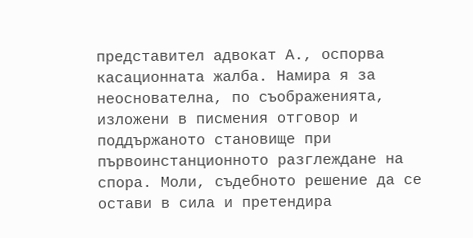представител адвокат А., оспорва касационната жалба. Намира я за неоснователна, по съображенията, изложени в писмения отговор и поддържаното становище при първоинстанционното разглеждане на спора. Моли, съдебното решение да се остави в сила и претендира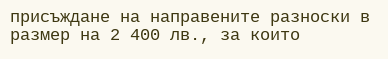присъждане на направените разноски в размер на 2 400 лв., за които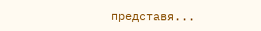представя...